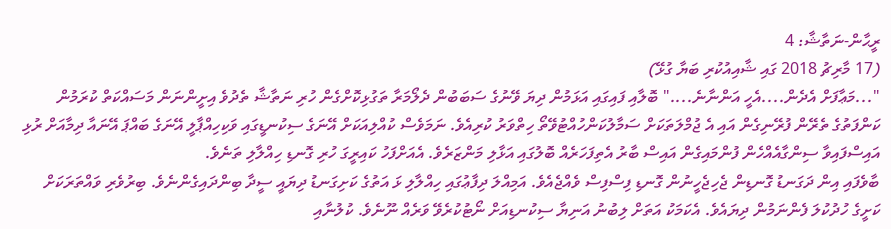ރީޙާން-ނަތާޝާ: 4
(17 މާރިޗު 2018 ގައި ޝާއިއުކުރި ބަޔާ ގުޅޭ)
"...މަޢާފަށް އެދެން....އެހީ އަންނާނެ...." ބޮލާއި ފައިގައި އަޅަމުން ދިޔަ ވޭނުގެ ސަބަބުން ދެލޯމަރާ ތަގުޅިކޮށްގެން ހުރި ނަތާޝާ ތެދުވެ އިށީންނަން މަސައްކަތް ކުރަމުން ކަންފަތުގެ ތެރޭން ފުރޭނިގެން އައި އެ ޖުމްލަތަކަށް ސަމާލުކަންހުއްޓުވޭތޯ ހިތްވަރު ކުރިއެވެ. ނަމަވެސް ކުއްލިއަކަށް އޭނަގެ ސިކުނޑީގައި ވަކިހިއްޕާލީ އޭނަގެ ބައްޕަ އޭނައާ ދިމާއަށް ރުޅި އައިސްފައިވާ ސިންގާއެއްހެން ފުންމައިގެން އައިސް ބާރު އެތިފަހަރެއް ބޮލުގައި އަޅާލި މަންޒަރެވެ. އެއަށްފަހު ކައިރީގަ ހުރި ގޮނޑި ހިއްލާލި ތަނެވެ.
ބާވެފައި އިން ދަގަނޑު ގޮނޑިން ޖެހިޖެހީނުން ގޮނޑި ފިސްފިސް ވެއްޖެއެވެ. އަމިއްލަ ދިފާޢުގައި ހިއްލާލި ޅަ އަތުގެ ކަށިގަނޑު ދިޔައީ ސީދާ ބިންދައިގެންނެވެ. ބިރުވެރި ވައްތަރަކަށް ކަށީގެ ހުދުކުލަ ފެންނަމުން ދިޔައެވެ. އެކަމަކު އަތަށް ލިބުނު އަނިޔާ ސިކުނޑިއަށް ނޯޓުކުރެވޭ ވަރެއް ނޫނެވެ. ކުލުނާއި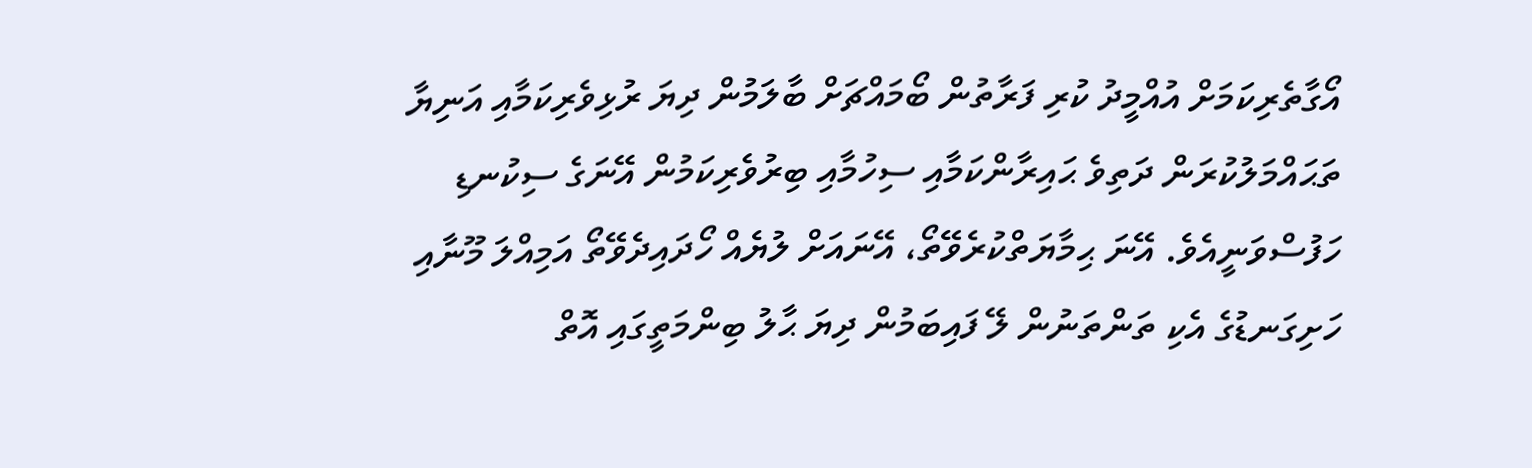އޯގާތެރިކަމަށް އުއްމީދު ކުރި ފަރާތުން ބޯމައްޗަށް ބާލަމުން ދިޔަ ރުޅިވެރިކަމާއި އަނިޔާ ތަޙައްމަލުކުރަން ދަތިވެ ޙައިރާންކަމާއި ސިހުމާއި ބިރުވެރިކަމުން އޭނަގެ ސިކުނޑި ހަފުސްވަނީއެވެ. އޭނަ ޙިމާޔަތްކުރެވޭތޯ، އޭނައަށް ލުޔެއް ހޯދައިދެވޭތޯ އަމިއްލަ މޫނާއި ހަށިގަނޑުގެ އެކި ތަންތަނުން ލޭ ފައިބަމުން ދިޔަ ޙާލު ބިންމަތީގައި އޮތް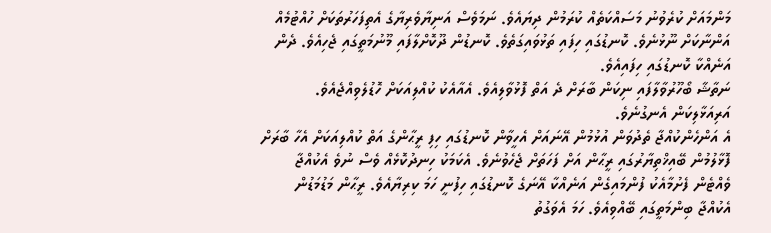މަންމައަށް ކުރެވުނު މަސައްކަތެއް ކުރަމުން ދިޔައެވެ. ނަމަވެސް އަނިޔާވެރިޔާގެ އެތިފަހަރުތަކަށް ހުއްޓުމެއް އަންނާކަށް ނޫޅުނެވެ. ކޮނޑުގައި ހިފައި ތަޅުވައިގަތެވެ. ކޮނޑުން ދޫކޮށްލާފައި މޫނުމަތީގައި ޖެހިއެވެ. ދެން އަނެއްކާ ކޮނޑުގައި ހިފައިއެވެ.
ނަތާޝާ ބޯހޫރުވާލާފައި ނިކަން ބާރަށް ދެ އަތް ފޮޅުވާލިއެވެ. އެއާއެކު ކުއްލިއަކަށް ހޮޑުލެވިއްޖެއެވެ. އަރިއަޅާލިކަން އެނގުނެވެ.
އެ އަންހެންކުއްޖާ ތެދުވަން އުޅުމުން އޭނައަށް އެހީވާން ކޮނޑުގައި ހިފި ރީޙާންގެ އަތް ކުއްލިއަކަށް އެހާ ބާރަށް ފޮޅާލުމުން ބޭއިޚްތިޔާރުގައި ރީޙާން އަށް ފަހަތަށް ޖެހެވުނެވެ. އެކަމަކު ހިނދުކޮޅެއް ވެސް ނުވެ އެކުއްޖާ ވެއްޓެން ފެށުމާއެކު ފުންމައިގެން އަނެއްކާ އޭނަގެ ކޮނޑުގައި ހިފުނީ ހަމަ ކިރިޔާއެވެ. ރީޙާން މަޑުމަޑުން އެކުއްޖާ ބިންމަތީގައި ބޭއްވިއެވެ. ހަމަ އެވަގުތު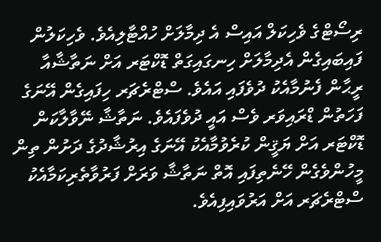ރިސޯޓްގެ ވެހިކަލް އައިސް އެ ދިމާލަށް ހުއްޓާލިއެވެ. ވެހިކަލުން ފައިބައިގެން އެދިމާލަށް ހިނގައިގަތް ޑޮކްޓަރ އަށް ނަތާޝާއާ ރީޙާން ފެނުމާއެކު ދުވެފައި އައެވެ. ސްޓްރެޗަރ ހިފައިގެން އޭނަގެ ފަހަތުން ޑްރައިވަރ ވެސް އައީ ދުވެފައެވެ. ނަތާޝާ ނޭވާލާކަން ޑޮކްޓަރ އަށް ޔަޤީން ކުރެވުމާއެކު އޭނަގެ އިރުޝާދުގެ ދަށުން ތިން މީހުންވެގެން ހޭނެތިފައި އޮތް ނަތާޝާ ވަރަށް ފަރުވާތެރިކަމާއެކު ސްޓްރެޗަރ އަށް އަރުވައިފިއެވެ.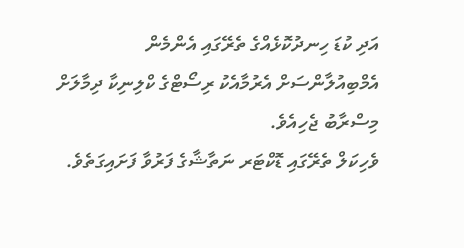އަދި ކުޑަ ހިނދުކޮޅެއްގެ ތެރޭގައި އެންމެން އެމްބިއުލާންސަށް އެރުމާއެކު ރިސޯޓްގެ ކްލިނިކާ ދިމާލަށް މިސްރާބު ޖެހިއެވެ.
ވެހިކަލް ތެރޭގައި ޑޮކްޓަރ ނަތާޝާގެ ފަރުވާ ފަށައިގަތެވެ.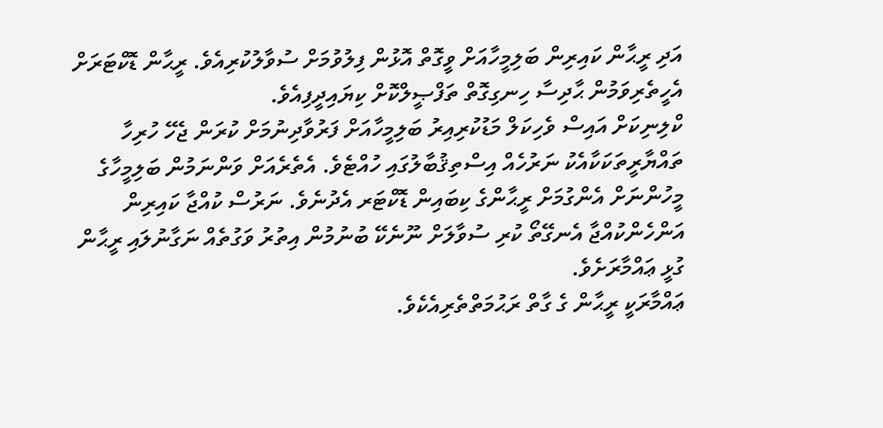އަދި ރީޙާން ކައިރިން ބަލިމީހާއަށް ވީގޮތް އޮޅުން ފިލުވުމަށް ސުވާލުކުރިއެވެ. ރީޙާން ޑޮކްޓަރަށް އެހީތެރިވަމުން ޙާދިސާ ހިނގިގޮތް ތަފްޞީލްކޮށް ކިޔައިދީފިއެވެ.
ކްލިނިކަށް އައިސް ވެހިކަލް މަޑުކުރިއިރު ބަލިމީހާއަށް ފަރުވާދިނުމަށް ކުރަން ޖެހޭ ހުރިހާ ތައްޔާރީތަކަކާއެކު ނަރުހެއް އިސްތިޤުބާލުގައި ހުއްޓެވެ. އެތެރެއަށް ވަންނަމުން ބަލިމީހާގެ މީހުންނަށް އެންގުމަށް ރީޙާންގެ ކިބައިން ޑޮކްޓަރ އެދުނެވެ. ނަރުސް ކުއްޖާ ކައިރިން އަންހެންކުއްޖާ އެނގޭތޯ ކުރި ސުވާލަށް ނޫނެކޭ ބުނުމުން އިތުރު ވަގުތެއް ނަގާނުލައި ރީޙާން ގުޅީ ޢައްމާރަށެވެ.
ޢައްމާރަކީ ރީޙާން ގެ ގާތް ރަޙުމަތްތެރިއެކެވެ.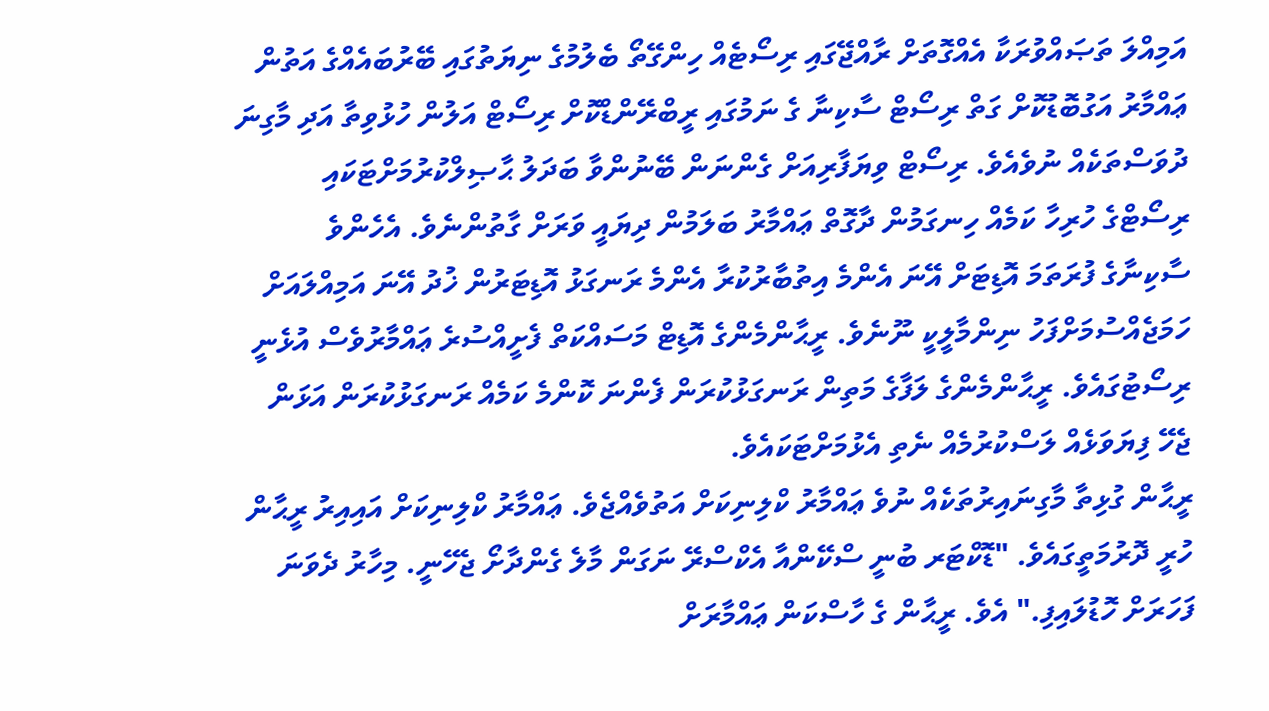އަމިއްލަ ތަޞައްވުރަކާ އެއްގޮތަށް ރާއްޖޭގައި ރިސޯޓެއް ހިންގޭތޯ ބެލުމުގެ ނިޔަތުގައި ބޭރުބައެއްގެ އަތުން ޢައްމާރު އަގުބޮޑުކޮށް ގަތް ރިސޯޓް ސާކިނާ ގެ ނަމުގައި ރީބްރޭންޑްކޮށް ރިސޯޓް އަލުން ހުޅުވިތާ އަދި މާގިނަ ދުވަސްތަކެއް ނުވެއެވެ. ރިސޯޓް ވިޔަފާރިއަށް ގެންނަން ބޭނުންވާ ބަދަލު ޙާޞިލްކުރުމަށްޓަކައި ރިސޯޓްގެ ހުރިހާ ކަމެއް ހިނގަމުން ދާގޮތް ޢައްމާރު ބަލަމުން ދިޔައީ ވަރަށް ގާތުންނެވެ. އެހެންވެ ސާކިނާގެ ފުރަތަމަ އޮޑިޓަށް އޭނަ އެންމެ އިތުބާރުކުރާ އެންމެ ރަނގަޅު އޮޑިޓަރުން ޚުދު އޭނަ އަމިއްލައަށް ހަމަޖެއްސުމަށްފަހު ނިންމާލީކީ ނޫނެވެ. ރީޙާންމެންގެ އޮޑިޓް މަސައްކަތް ފެށީއްސުރެ ޢައްމާރުވެސް އުޅެނީ ރިސޯޓުގައެވެ. ރީޙާންމެންގެ ލަފާގެ މަތިން ރަނގަޅުކުރަން ފެންނަ ކޮންމެ ކަމެއް ރަނގަޅުކުރަން އަޅަން ޖެހޭ ފިޔަވަޅެއް ލަސްކުރުމެއް ނެތި އެޅުމަށްޓަކައެވެ.
ރީޙާން ގުޅިތާ މާގިނައިރުތަކެއް ނުވެ ޢައްމާރު ކްލިނިކަށް އަތުވެއްޖެވެ. ޢައްމާރު ކްލިނިކަށް އައިއިރު ރީޙާން ހުރީ ދޮރުމަތީގައެވެ. "ޑޮކްޓަރ ބުނީ ސްކޭންއާ އެކްސްރޭ ނަގަން މާލެ ގެންދާށޯ ޖެހޭނީ. މިހާރު ދެވަނަ ފަހަރަށް ހޮޑުލައިފި." އެވެ. ރީޙާން ގެ ހާސްކަން ޢައްމާރަށް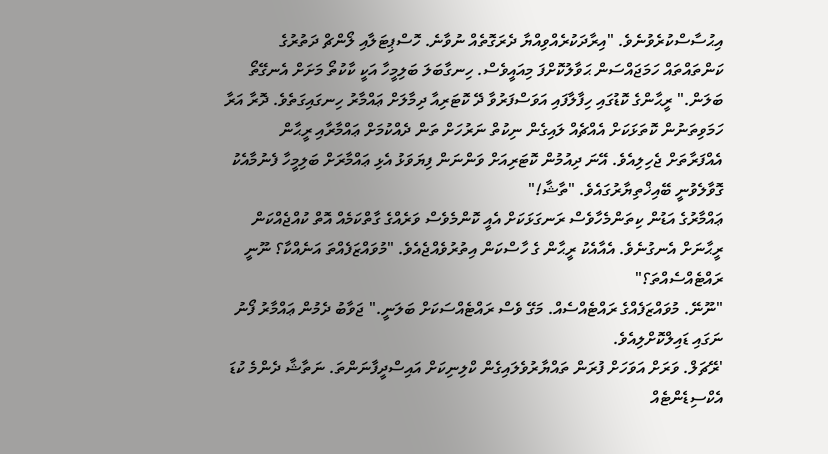އިޙުސާސްކުރެވުނެވެ. "އިރާދަކުރެއްވިއްޔާ ދެރަގޮތެއް ނުވާނެ. ހޮސްޕިޓަލާއި ލޯންޗް ދަތުރުގެ ކަންތައްތައް ހަމަޖައްސަން ޙަވާލުކޮށްފަ މިއައީވެސް. ހިނގާބަލަ ބަލިމީހާ އަކީ ކާކުތޯ މަށަށް އެނގޭތޯ ބަލަން." ރީޙާންގެ ކޮޑުގައި ހިފާލާފައި އަވަސްފަރުވާ ދޭ ކޮޓަރިއާ ދިމާލަށް ޢައްމާރު ހިނގައިގަތެވެ. ދޮރާ އަރާ ހަމަވިތަނުން ކޮތަޅަކަށް އެއްޗެއް ލައިގެން ނިކުތް ނަރުހަށް ތަން ދެއްކުމަށް ޢައްމާރާއި ރީޙާން އެއްފަރާތަށް ޖެހިލިއެވެ. އޭނަ ދިއުމުން ކޮޓަރިއަށް ވަންނަން ފިޔަވަޅު އެޅި ޢައްމާރަށް ބަލިމީހާ ފެނުމާއެކު ގޮވާލެވުނީ ބޭއިޚްތިޔާރުގައެވެ. "ތާޝާ!"
ޢައްމާރުގެ އަޑުން ކިތަންމެހާވެސް ރަނގަޅަކަށް އެއީ ކޮންމެވެސް ވަރެއްގެ ގާތްކަމެއް އޮތް ކުއްޖެއްކަން ރީޙާނަށް އެނގުނެވެ. އެއާއެކު ރީޙާން ގެ ހާސްކަން އިތުރުވެއްޖެއެވެ. "މުވައްޒަފެއްތަ އަނެއްކާ؟ ނޫނީ ރައްޓެއްސެއްތަ؟"
"ނޫނޭ. މުވައްޒަފެއްގެ ރައްޓެއްސެއް. މަގޭ ވެސް ރައްޓެއްސަކަށް ބަލަނީ." ޖަވާބު ދެމުން ޢައްމާރު ފޯނު ނަގައި ޑައިލްކޮށްލިއެވެ.
'ރޭޗަލް. ވަރަށް އަވަހަށް ފުރަން ތައްޔާރުވެލައިގެން ކްލިނިކަށް އައިސްދީފާނަންތަ. ނަތާޝާ ދެންމެ ކުޑަ އެކްސިޑެންޓެއް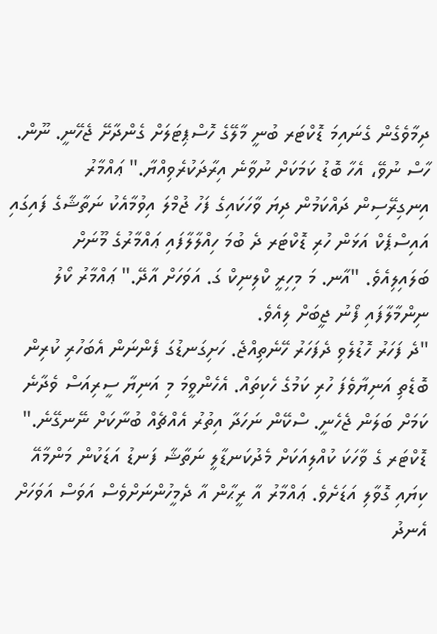ދިމާވެގެން ގެނައިމަ ޑޮކްޓަރ ބުނީ މާލޭގެ ހޮސްޕިޓަލަށް ގެންދާށޭ ޖެހޭނީ. ނޫން. ހާސް ނުވޭ، އެހާ ބޮޑު ކަމަކަށް ނުވާނެ އިރާދަކުރެވިއްޔާ." ޢައްމާރު އިނގިރޭސިން ދައްކަމުން ދިޔަ ވާހަކައިގެ ފަހު ޖުމްލަ އިވުމާއެކު ނަތާޝާގެ ފައިގައި އައިސްޕެކް އަޅަން ހުރި ޑޮކްޓަރ ދެ ބުމަ ހިއްލާލާފައި ޢައްމާރުގެ މޫނަށް ބަލައިލިއެވެ. "އާނ. މަ މިހިރީ ކްލިނިކް ގަ. އަވަހަށް އާދޭ." ޢައްމާރު ކޯލު ނިންމާލާފައި ފޯނު ޖީބަށް ލިއެވެ.
"ދެ ފަހަރު ހޮޑުލެވި ދެފަހަރު ހޭނެތިއްޖެ. ހަށިގަނޑުގަ ފެންނަން އެބަހުރި ކުރިން ބޮޑެތި އަނިޔާވެފަ ހުރި ކަމުގެ ހެކިތައް. އެހެންވީމަ މި އަނިޔާ ސީރިއަސް ވެދާނެ ކަމަށް ބަލަން ޖެހެނީ. ސްކޭން ނަހަދާ އިތުރު އެއްޗެއް ބުނާކަށް ނޭނގޭނެ."
ޑޮކްޓަރ ގެ ވާހަކަ ކުއްލިއަކަށް މެދުކަނޑާލީ ނަތާޝާ ފަނޑު އަޑަކުން މަންމާއޭ ކިޔައި ގޮވާލި އަޑަށެވެ. ޢައްމާރު އާ ރީޙާން އާ ދެމީހުންނަށްވެސް އަވަސް އަވަހަށް އެނދު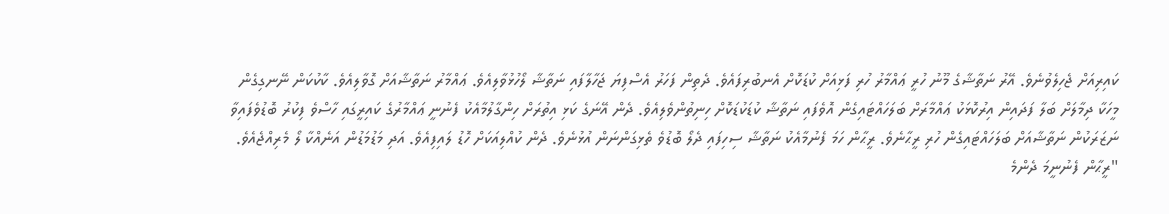ކައިރިއަށް ޖެހިލެވުނެވެ. އޭރު ނަތާޝާގެ މޫނު ހުރީ ޢައްމާރު ހުރި ފަޅިއަށް ކުޑަކޮށް އެނބުރިފައެވެ. ދެތިން ފަހަރު އެސްފިޔަ ޖަހާލާފައި ނަތާޝާ ލޯހުޅުވާލިއެވެ. ޢައްމާރު ނަތާޝާއަށް ގޮވާލިއެވެ. ކާކުކަން ނޭނގިގެން މީހަކާ ދިމާލަށް ބަލާ ފަދައިން އިރުކޮޅަކު ޢައްމާރަށް ބަލަހައްޓައިގެން އޮވެފައި ނަތާޝާ ކުޑަކުޑަކޮށް ހިނިތުންވެލިއެވެ. ދެން އޭނަގެ ކަޅި އިތުރަށް ހިންގާލުމާއެކު ފެނުނީ ޢައްމާރުގެ ކައިރީގައި ހާސްވެ ފިކުރު ބޮޑުވެފައިވާ ނަޒަރަކުން ނަތާޝާއަށް ބަލަހައްޓައިގެން ހުރި ރީޙާނެވެ. ރީޙާން ހަމަ ފެނުމާއެކު ނަތާޝާ ސިހިފައި ދެލޯ ބޮޑުވެ ތެޅިގަންނަން އުޅުނެވެ. ދެން ކުއްލިއަކަށް ހޮޑު ލައިފިއެވެ. އަދި މަޑުމަޑުން އަނެއްކާ ލޯ މެރިއްޖެއެވެ.
"ރީޙާން ފެނުނީމަ ދެންމެ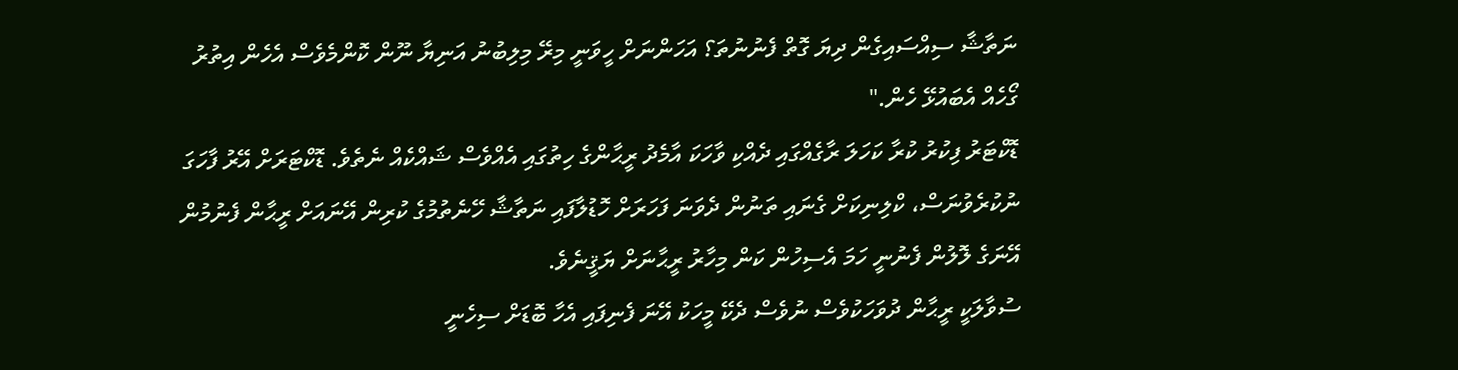ނަތާޝާ ސިއްސައިގެން ދިޔަ ގޮތް ފެނުނުތަ؟ އަހަންނަށް ހީވަނީ މިރޭ މިލިބުނު އަނިޔާ ނޫން ކޮންމެވެސް އެހެން އިތުރު ގޯހެއް އެބައުޅޭ ހެން."
ޑޮކްޓަރު ފިކުރު ކުރާ ކަހަލަ ރާގެއްގައި ދެއްކި ވާހަކަ އާމެދު ރީޙާންގެ ހިތުގައި އެއްވެސް ޝައްކެއް ނެތެވެ. ޑޮކްޓަރަށް އޭރު ފާހަގަ ނުކުރެވުނަސް، ކްލިނިކަށް ގެނައި ތަނުން ދެވަނަ ފަހަރަށް ހޮޑުލާފައި ނަތާޝާ ހޭނެތުމުގެ ކުރިން އޭނައަށް ރީޙާން ފެނުމުން އޭނަގެ ލޮލުން ފެނުނީ ހަމަ އެސިހުން ކަން މިހާރު ރީޙާނަށް ޔަޤީނެވެ.
ސުވާލަކީ ރީޙާން ދުވަހަކުވެސް ނުވެސް ދެކޭ މީހަކު އޭނަ ފެނިފައި އެހާ ބޮޑަށް ސިހެނީ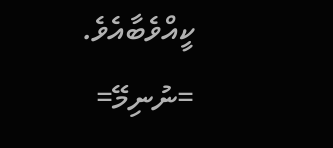ކީއްވެބާއެވެ.
=ނުނިމޭ=